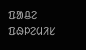ᱯᱟᱪᱮ ᱯᱷᱞᱮᱢᱤᱥ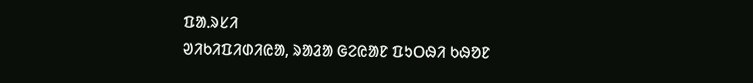ᱯᱟᱹᱨᱥᱤ
ᱣᱤᱠᱤᱯᱤᱰᱤᱭᱟ, ᱨᱟᱲᱟ ᱜᱮᱭᱟᱱ ᱯᱩᱛᱷᱤ ᱠᱷᱚᱱ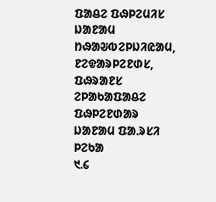ᱯᱟᱪᱮ ᱯᱷᱞᱮᱢᱤᱥ
ᱡᱟᱱᱟᱢ ᱴᱷᱟᱶᱵᱮᱞᱡᱤᱭᱟᱢ, ᱱᱮᱫᱟᱨᱞᱮᱱᱰᱥ, ᱯᱷᱨᱟᱱᱥ
ᱮᱞᱟᱠᱟᱯᱟᱪᱮ ᱯᱷᱞᱮᱱᱰᱟᱨ
ᱡᱟᱱᱟᱢ ᱯᱟᱹᱨᱥᱤ ᱞᱮᱠᱟ
᱑.᱔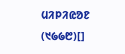ᱢᱤᱞᱤᱭᱚᱱ (᱑᱙᱙᱘)[]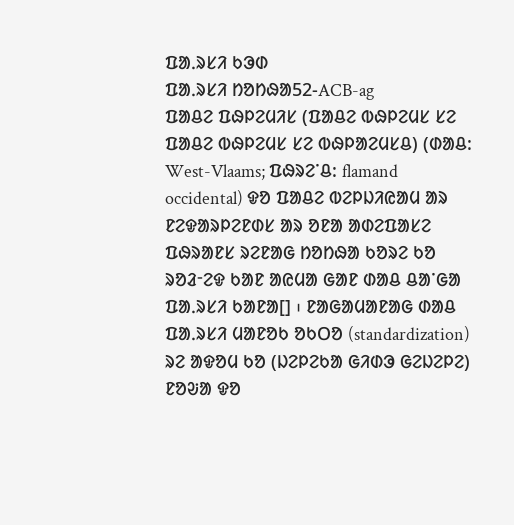ᱯᱟᱹᱨᱥᱤ ᱠᱳᱰ
ᱯᱟᱹᱨᱥᱤ ᱴᱚᱴᱷᱟ52-ACB-ag
ᱯᱟᱪᱮ ᱯᱷᱞᱮᱢᱤᱥ (ᱯᱟᱪᱮ ᱵᱷᱞᱮᱢᱥ ᱥᱮ ᱯᱟᱪᱮ ᱵᱷᱞᱮᱢᱥ ᱥᱮ ᱵᱷᱞᱟᱮᱢᱥᱪ) (ᱰᱟᱪ: West-Vlaams; ᱯᱷᱨᱮᱸᱪ: flamand occidental) ᱫᱚ ᱯᱟᱪᱮ ᱵᱮᱞᱡᱤᱭᱟᱢ ᱟᱨ ᱱᱮᱫᱟᱨᱞᱮᱱᱰᱥ ᱟᱨ ᱚᱱᱟ ᱟᱰᱮᱯᱟᱥᱮ ᱯᱷᱨᱟᱱᱥ ᱨᱮᱱᱟᱜ ᱴᱚᱴᱷᱟ ᱠᱚᱨᱮ ᱠᱚ ᱨᱚᱲᱼᱮᱫ ᱠᱟᱱ ᱟᱭᱢᱟ ᱜᱟᱱ ᱰᱟᱪ ᱪᱟᱸᱜᱟ ᱯᱟᱹᱨᱥᱤ ᱠᱟᱱᱟ[] ᱾ ᱱᱟᱜᱟᱢᱟᱱᱟᱜ ᱰᱟᱪ ᱯᱟᱹᱨᱥᱤ ᱢᱟᱱᱚᱠ ᱚᱠᱛᱚ (standardization) ᱨᱮ ᱟᱫᱚᱢ ᱠᱚ (ᱡᱮᱞᱮᱠᱟ ᱜᱤᱰᱳ ᱜᱮᱡᱮᱞᱮ) ᱱᱚᱶᱟ ᱫᱚ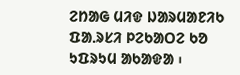ᱮᱴᱟᱜ ᱢᱤᱫ ᱡᱟᱨᱢᱟᱱᱤᱠ ᱯᱟᱹᱨᱥᱤ ᱞᱮᱠᱟᱛᱮ ᱠᱚ ᱩᱯᱨᱩᱢ ᱟᱠᱟᱫᱟ ᱾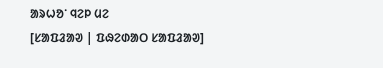ᱟᱨᱦᱚᱸ ᱧᱮᱞ ᱢᱮ
[ᱥᱟᱯᱲᱟᱣ | ᱯᱷᱮᱰᱟᱛ ᱥᱟᱯᱲᱟᱣ]